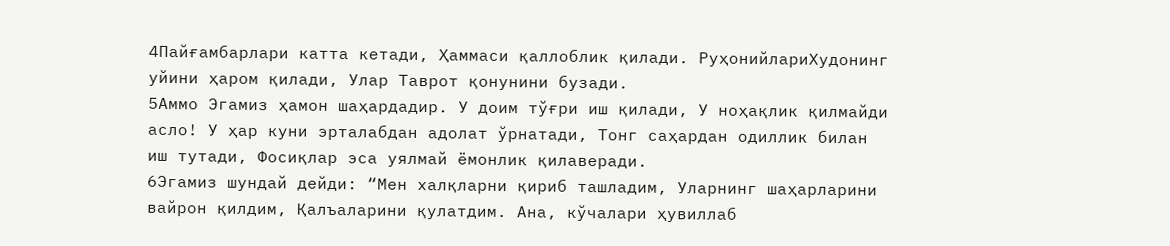4Пайғамбарлари катта кетади, Ҳаммаси қаллоблик қилади. РуҳонийлариХудонинг уйини ҳаром қилади, Улар Таврот қонунини бузади.
5Аммо Эгамиз ҳамон шаҳардадир. У доим тўғри иш қилади, У ноҳақлик қилмайди асло! У ҳар куни эрталабдан адолат ўрнатади, Тонг саҳардан одиллик билан иш тутади, Фосиқлар эса уялмай ёмонлик қилаверади.
6Эгамиз шундай дейди: “Мен халқларни қириб ташладим, Уларнинг шаҳарларини вайрон қилдим, Қалъаларини қулатдим. Ана, кўчалари ҳувиллаб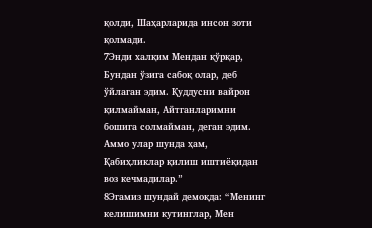қолди, Шаҳарларида инсон зоти қолмади.
7Энди халқим Мендан қўрқар, Бундан ўзига сабоқ олар, деб ўйлаган эдим. Қуддусни вайрон қилмайман, Айтганларимни бошига солмайман, деган эдим. Аммо улар шунда ҳам, Қабиҳликлар қилиш иштиёқидан воз кечмадилар.”
8Эгамиз шундай демоқда: “Менинг келишимни кутинглар, Мен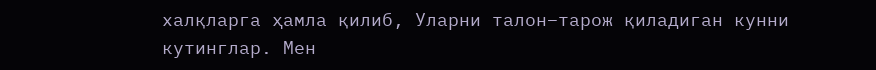халқларга ҳамла қилиб, Уларни талон–тарож қиладиган кунни кутинглар. Мен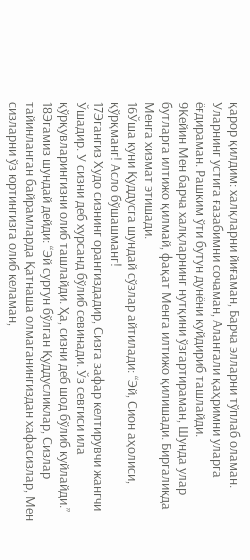қарор қилдим: халқларни йиғаман, Барча элларни тўплаб оламан. Уларнинг устига ғазабимни сочаман, Алангали қаҳримни уларга ёғдираман. Рашким ўти бутун дунёни куйдириб ташлайди.
9Кейин Мен барча халқларнинг нутқини ўзгартираман, Шунда улар бутларга илтижо қилмай, фақат Менга илтижо қилишади. Биргаликда Менга хизмат этишади.
16Ўша куни Қуддусга шундай сўзлар айтилади: “Эй, Сион аҳолиси, қўрқманг! Асло бўшашманг!
17Эгангиз Худо сизнинг орангиздадир, Сизга зафар келтирувчи жангчи Ўшадир. У сизни деб хурсанд бўлиб севинади. Ўз севгиси ила қўрқувларингизни олиб ташлайди. Ҳа, сизни деб шод бўлиб куйлайди.”
18Эгамиз шундай дейди: “Эй сургун бўлган Қуддусликлар, Сизлар тайинланган байрамларда Қатнаша олмаганингиздан хафасизлар, Мен сизларни ўз юртингизга олиб келаман,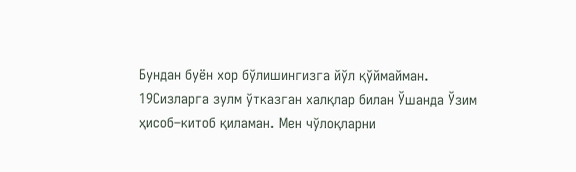Бундан буён хор бўлишингизга йўл қўймайман.
19Сизларга зулм ўтказган халқлар билан Ўшанда Ўзим ҳисоб–китоб қиламан. Мен чўлоқларни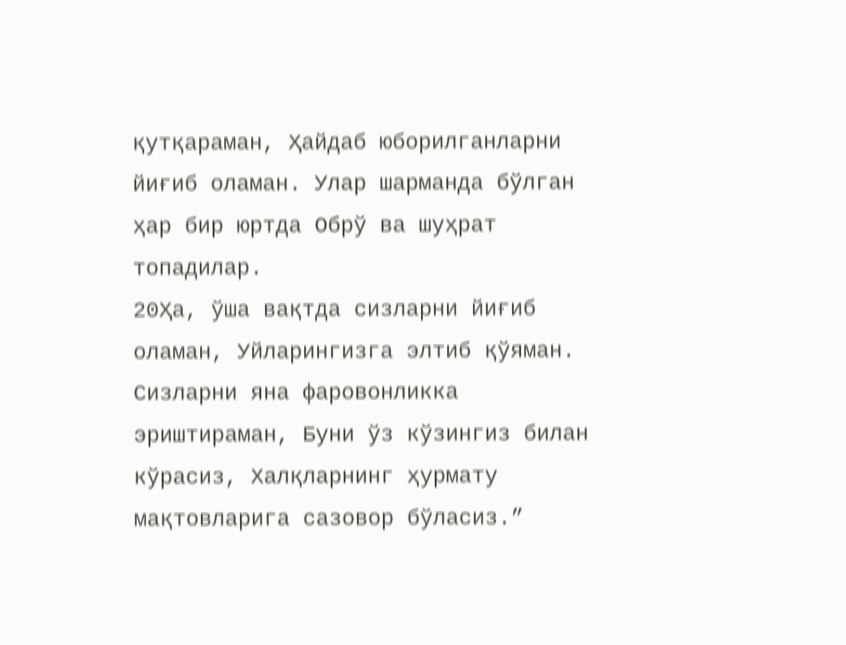қутқараман, Ҳайдаб юборилганларни йиғиб оламан. Улар шарманда бўлган ҳар бир юртда Обрў ва шуҳрат топадилар.
20Ҳа, ўша вақтда сизларни йиғиб оламан, Уйларингизга элтиб қўяман. Сизларни яна фаровонликка эриштираман, Буни ўз кўзингиз билан кўрасиз, Халқларнинг ҳурмату мақтовларига сазовор бўласиз.”